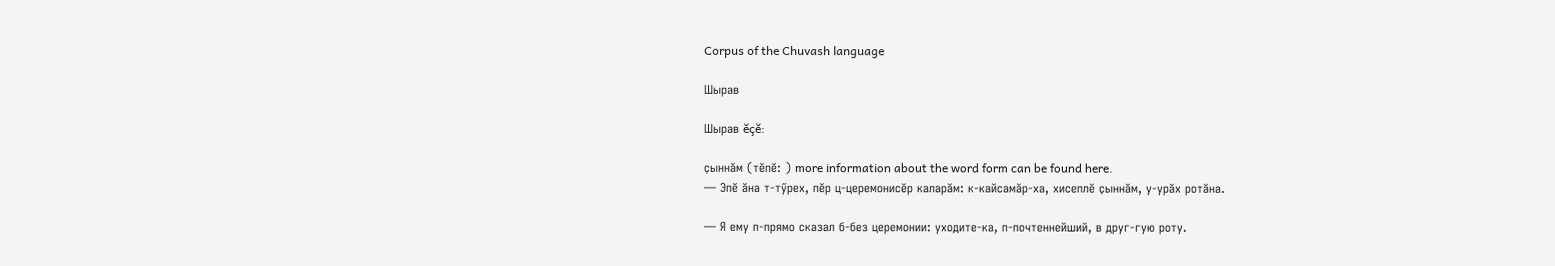Corpus of the Chuvash language

Шырав

Шырав ĕçĕ:

ҫыннӑм (тĕпĕ: ) more information about the word form can be found here.
— Эпӗ ӑна т-тӳрех, пӗр ц-церемонисӗр каларӑм: к-кайсамӑр-ха, хисеплӗ ҫыннӑм, у-урӑх ротӑна.

— Я ему п-прямо сказал б-без церемонии: уходите-ка, п-почтеннейший, в друг-гую роту.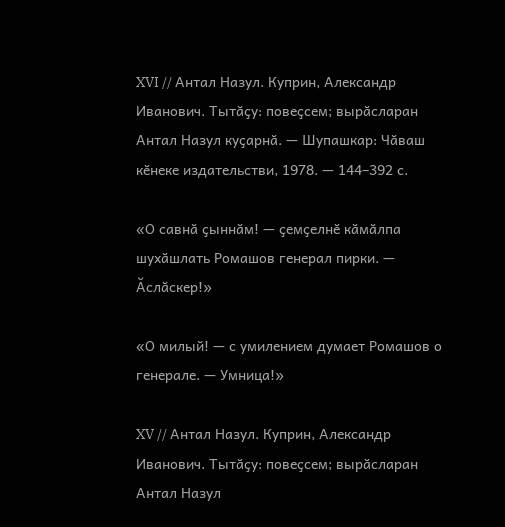XVI // Антал Назул. Куприн, Александр Иванович. Тытӑҫу: повеҫсем; вырӑсларан Антал Назул куҫарнӑ. — Шупашкар: Чӑваш кӗнеке издательстви, 1978. — 144–392 с.

«О савнӑ ҫыннӑм! — ҫемҫелнӗ кӑмӑлпа шухӑшлать Ромашов генерал пирки. — Ӑслӑскер!»

«О милый! — с умилением думает Ромашов о генерале. — Умница!»

XV // Антал Назул. Куприн, Александр Иванович. Тытӑҫу: повеҫсем; вырӑсларан Антал Назул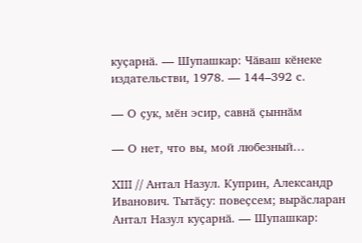куҫарнӑ. — Шупашкар: Чӑваш кӗнеке издательстви, 1978. — 144–392 с.

— О ҫук, мӗн эсир, савнӑ ҫыннӑм

— О нет, что вы, мой любезный…

XIII // Антал Назул. Куприн, Александр Иванович. Тытӑҫу: повеҫсем; вырӑсларан Антал Назул куҫарнӑ. — Шупашкар: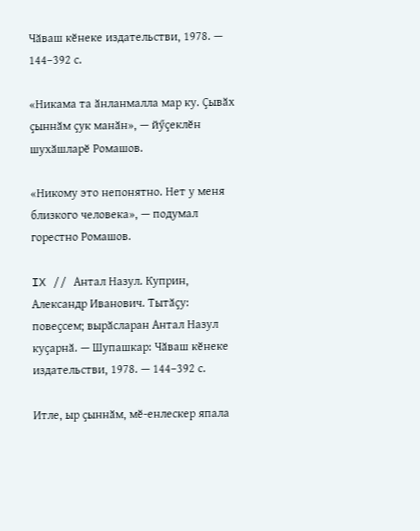Чӑваш кӗнеке издательстви, 1978. — 144–392 с.

«Никама та ӑнланмалла мар ку. Ҫывӑх ҫыннӑм ҫук манӑн», — йӳҫеклӗн шухӑшларӗ Ромашов.

«Никому это непонятно. Нет у меня близкого человека», — подумал горестно Ромашов.

IX // Антал Назул. Куприн, Александр Иванович. Тытӑҫу: повеҫсем; вырӑсларан Антал Назул куҫарнӑ. — Шупашкар: Чӑваш кӗнеке издательстви, 1978. — 144–392 с.

Итле, ыр ҫыннӑм, мӗ-енлескер япала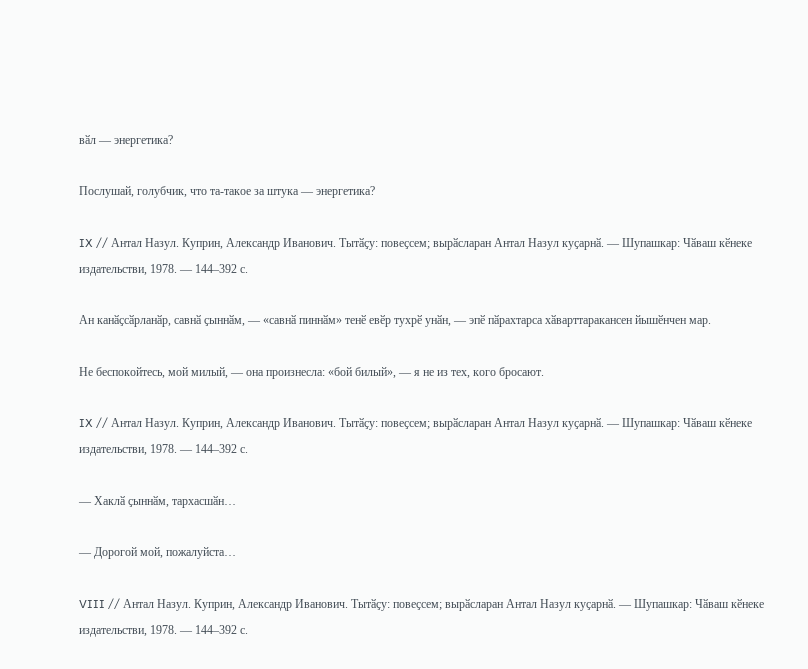вӑл — энергетика?

Послушай, голубчик, что та-такое за штука — энергетика?

IX // Антал Назул. Куприн, Александр Иванович. Тытӑҫу: повеҫсем; вырӑсларан Антал Назул куҫарнӑ. — Шупашкар: Чӑваш кӗнеке издательстви, 1978. — 144–392 с.

Ан канӑҫсӑрланӑр, савнӑ ҫыннӑм, — «савнӑ пиннӑм» тенӗ евӗр тухрӗ унӑн, — эпӗ пӑрахтарса хӑварттаракансен йышӗнчен мар.

Не беспокойтесь, мой милый, — она произнесла: «бой билый», — я не из тех, кого бросают.

IX // Антал Назул. Куприн, Александр Иванович. Тытӑҫу: повеҫсем; вырӑсларан Антал Назул куҫарнӑ. — Шупашкар: Чӑваш кӗнеке издательстви, 1978. — 144–392 с.

— Хаклӑ ҫыннӑм, тархасшӑн…

— Дорогой мой, пожалуйста…

VIII // Антал Назул. Куприн, Александр Иванович. Тытӑҫу: повеҫсем; вырӑсларан Антал Назул куҫарнӑ. — Шупашкар: Чӑваш кӗнеке издательстви, 1978. — 144–392 с.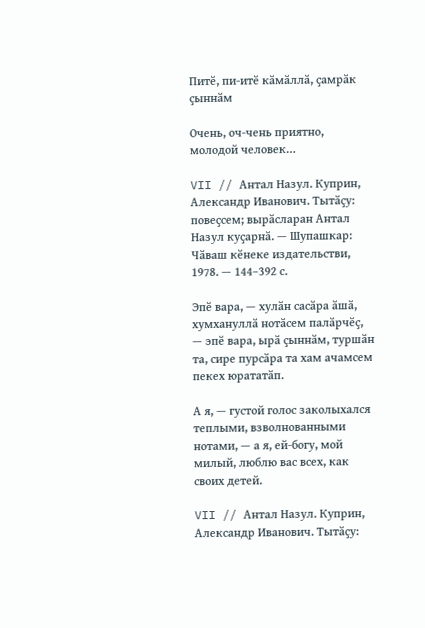Питӗ, пи-итӗ кӑмӑллӑ, ҫамрӑк ҫыннӑм

Очень, оч-чень приятно, молодой человек…

VII // Антал Назул. Куприн, Александр Иванович. Тытӑҫу: повеҫсем; вырӑсларан Антал Назул куҫарнӑ. — Шупашкар: Чӑваш кӗнеке издательстви, 1978. — 144–392 с.

Эпӗ вара, — хулӑн сасӑра ӑшӑ, хумхануллӑ нотӑсем палӑрчӗҫ, — эпӗ вара, ырӑ ҫыннӑм, туршӑн та, сире пурсӑра та хам ачамсем пекех юрататӑп.

А я, — густой голос заколыхался теплыми, взволнованными нотами, — а я, ей-богу, мой милый, люблю вас всех, как своих детей.

VII // Антал Назул. Куприн, Александр Иванович. Тытӑҫу: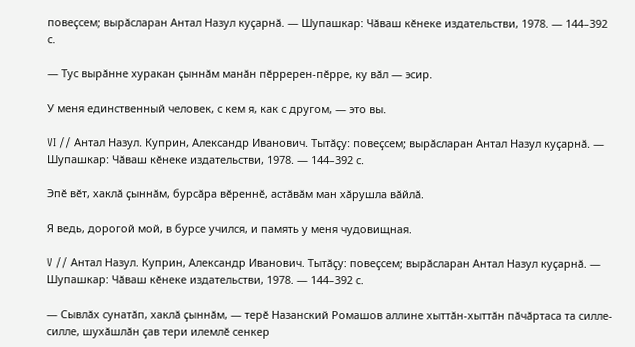повеҫсем; вырӑсларан Антал Назул куҫарнӑ. — Шупашкар: Чӑваш кӗнеке издательстви, 1978. — 144–392 с.

— Тус вырӑнне хуракан ҫыннӑм манӑн пӗрререн-пӗрре, ку вӑл — эсир.

У меня единственный человек, с кем я, как с другом, — это вы.

VI // Антал Назул. Куприн, Александр Иванович. Тытӑҫу: повеҫсем; вырӑсларан Антал Назул куҫарнӑ. — Шупашкар: Чӑваш кӗнеке издательстви, 1978. — 144–392 с.

Эпӗ вӗт, хаклӑ ҫыннӑм, бурсӑра вӗреннӗ, астӑвӑм ман хӑрушла вӑйлӑ.

Я ведь, дорогой мой, в бурсе учился, и память у меня чудовищная.

V // Антал Назул. Куприн, Александр Иванович. Тытӑҫу: повеҫсем; вырӑсларан Антал Назул куҫарнӑ. — Шупашкар: Чӑваш кӗнеке издательстви, 1978. — 144–392 с.

— Сывлӑх сунатӑп, хаклӑ ҫыннӑм, — терӗ Назанский Ромашов аллине хыттӑн-хыттӑн пӑчӑртаса та силле-силле, шухӑшлӑн ҫав тери илемлӗ сенкер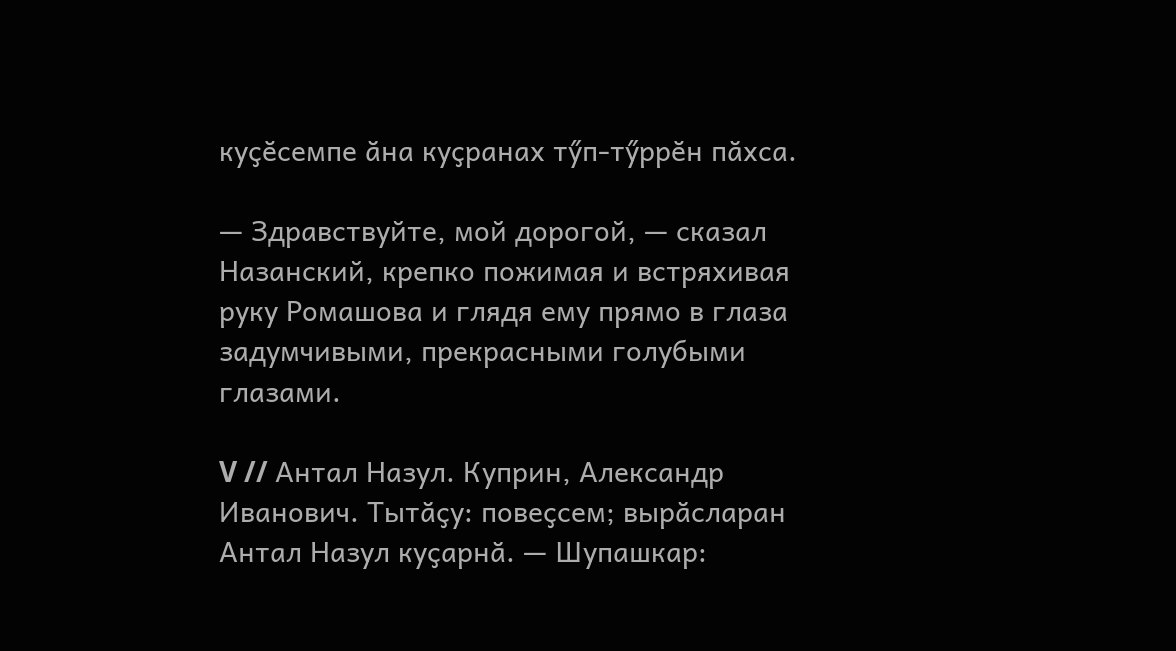куҫӗсемпе ӑна куҫранах тӳп-тӳррӗн пӑхса.

— Здравствуйте, мой дорогой, — сказал Назанский, крепко пожимая и встряхивая руку Ромашова и глядя ему прямо в глаза задумчивыми, прекрасными голубыми глазами.

V // Антал Назул. Куприн, Александр Иванович. Тытӑҫу: повеҫсем; вырӑсларан Антал Назул куҫарнӑ. — Шупашкар: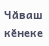Чӑваш кӗнеке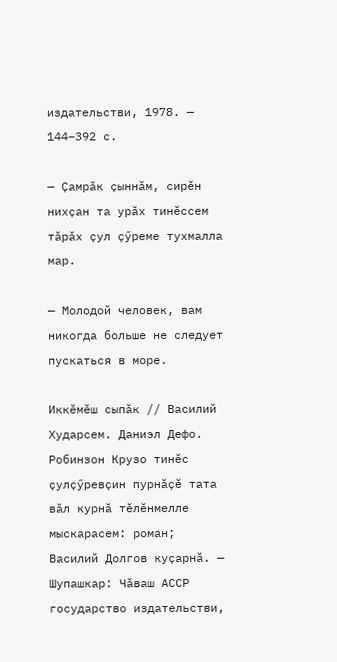издательстви, 1978. — 144–392 с.

— Ҫамрӑк ҫыннӑм, сирӗн нихҫан та урӑх тинӗссем тӑрӑх ҫул ҫӳреме тухмалла мар.

— Молодой человек, вам никогда больше не следует пускаться в море.

Иккӗмӗш сыпӑк // Василий Хударсем. Даниэл Дефо. Робинзон Крузо тинӗс ҫулҫӳревҫин пурнӑҫӗ тата вӑл курнӑ тӗлӗнмелле мыскарасем: роман; Василий Долгов куҫарнӑ. — Шупашкар: Чӑваш АССР государство издательстви,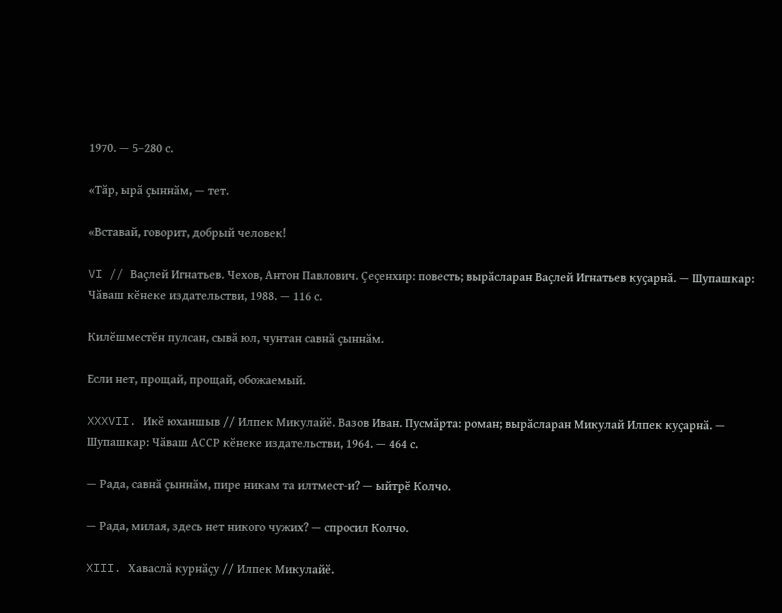1970. — 5–280 с.

«Тӑр, ырӑ ҫыннӑм, — тет.

«Вставай, говорит, добрый человек!

VI // Ваҫлей Игнатьев. Чехов, Антон Павлович. Ҫеҫенхир: повесть; вырӑсларан Ваҫлей Игнатьев куҫарнӑ. — Шупашкар: Чӑваш кӗнеке издательстви, 1988. — 116 с.

Килӗшместӗн пулсан, сывӑ юл, чунтан савнӑ ҫыннӑм.

Если нет, прощай, прощай, обожаемый.

XXXVII. Икӗ юханшыв // Илпек Микулайӗ. Вазов Иван. Пусмӑрта: роман; вырӑсларан Микулай Илпек куҫарнӑ. — Шупашкар: Чӑваш АССР кӗнеке издательстви, 1964. — 464 с.

— Рада, савнӑ ҫыннӑм, пире никам та илтмест-и? — ыйтрӗ Колчо.

— Рада, милая, здесь нет никого чужих? — спросил Колчо.

XIII. Хаваслӑ курнӑҫу // Илпек Микулайӗ.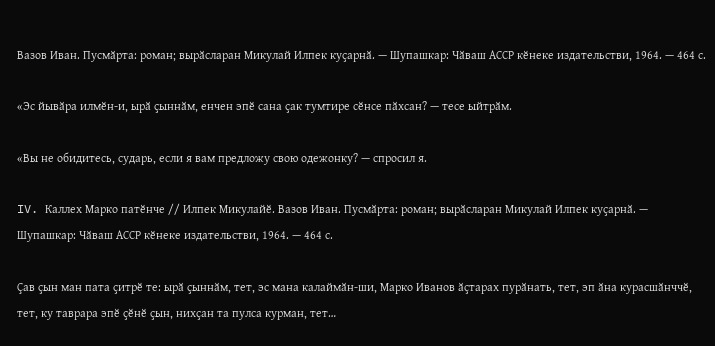Вазов Иван. Пусмӑрта: роман; вырӑсларан Микулай Илпек куҫарнӑ. — Шупашкар: Чӑваш АССР кӗнеке издательстви, 1964. — 464 с.

«Эс йывӑра илмӗн-и, ырӑ ҫыннӑм, енчен эпӗ сана ҫак тумтире сӗнсе пӑхсан? — тесе ыйтрӑм.

«Вы не обидитесь, сударь, если я вам предложу свою одежонку? — спросил я.

IV. Каллех Марко патӗнче // Илпек Микулайӗ. Вазов Иван. Пусмӑрта: роман; вырӑсларан Микулай Илпек куҫарнӑ. — Шупашкар: Чӑваш АССР кӗнеке издательстви, 1964. — 464 с.

Ҫав ҫын ман пата ҫитрӗ те: ырӑ ҫыннӑм, тет, эс мана калаймӑн-ши, Марко Иванов ӑҫтарах пурӑнать, тет, эп ӑна курасшӑнччӗ, тет, ку таврара эпӗ ҫӗнӗ ҫын, нихҫан та пулса курман, тет…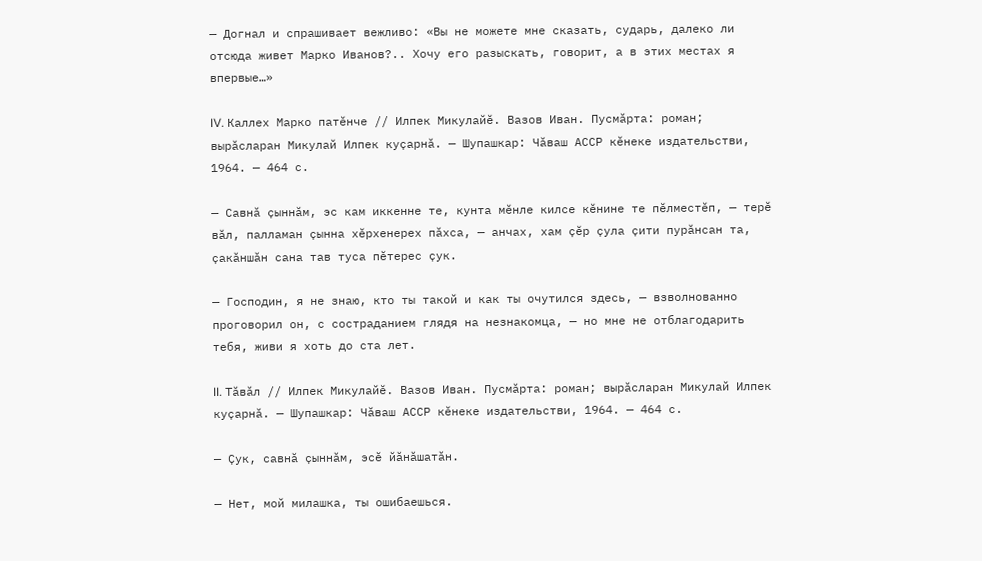— Догнал и спрашивает вежливо: «Вы не можете мне сказать, сударь, далеко ли отсюда живет Марко Иванов?.. Хочу его разыскать, говорит, а в этих местах я впервые…»

IV. Каллех Марко патӗнче // Илпек Микулайӗ. Вазов Иван. Пусмӑрта: роман; вырӑсларан Микулай Илпек куҫарнӑ. — Шупашкар: Чӑваш АССР кӗнеке издательстви, 1964. — 464 с.

— Савнӑ ҫыннӑм, эс кам иккенне те, кунта мӗнле килсе кӗнине те пӗлместӗп, — терӗ вӑл, палламан ҫынна хӗрхенерех пӑхса, — анчах, хам ҫӗр ҫула ҫити пурӑнсан та, ҫакӑншӑн сана тав туса пӗтерес ҫук.

— Господин, я не знаю, кто ты такой и как ты очутился здесь, — взволнованно проговорил он, с состраданием глядя на незнакомца, — но мне не отблагодарить тебя, живи я хоть до ста лет.

II. Тӑвӑл // Илпек Микулайӗ. Вазов Иван. Пусмӑрта: роман; вырӑсларан Микулай Илпек куҫарнӑ. — Шупашкар: Чӑваш АССР кӗнеке издательстви, 1964. — 464 с.

— Ҫук, савнӑ ҫыннӑм, эсӗ йӑнӑшатӑн.

— Нет, мой милашка, ты ошибаешься.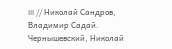III // Николай Сандров, Владимир Садай. Чернышевский, Николай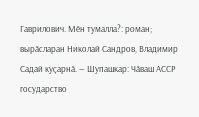Гаврилович. Мӗн тумалла?: роман; вырӑсларан Николай Сандров, Владимир Садай куҫарнӑ. — Шупашкар: Чӑваш АССР государство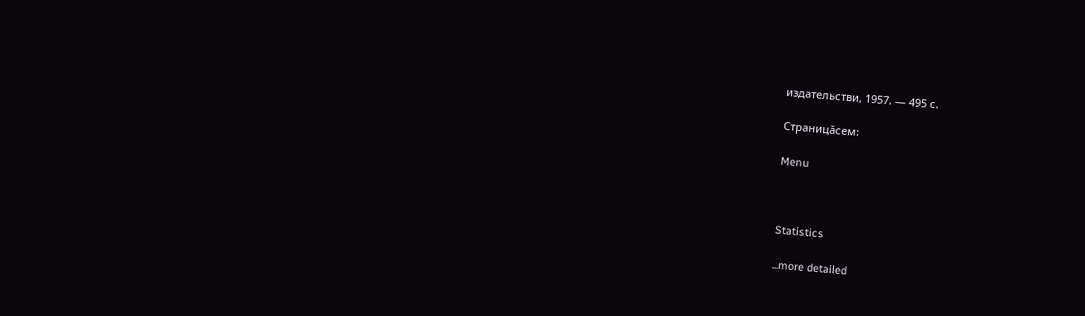издательстви, 1957. — 495 с.

Страницăсем:

Menu



Statistics

...more detailed